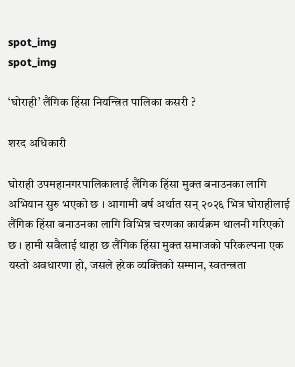spot_img
spot_img

‘घोराही’ लैंगिक हिंसा नियन्त्रित पालिका कसरी ?

शरद अधिकारी

घोराही उपमहानगरपालिकालाई लैंगिक हिंसा मुक्त बनाउनका लागि अभियान सुरु भएको छ । आगामी बर्ष अर्थात सन् २०२६ भित्र घोराहीलाई लैंगिक हिंसा बनाउनका लागि विभिन्न चरणका कार्यक्रम थालनी गरिएको छ । हामी सवैलाई थाहा छ लैंगिक हिंसा मुक्त समाजको परिकल्पना एक यस्तो अवधारणा हो, जसले हरेक व्यक्तिको सम्मान, स्वतन्त्रता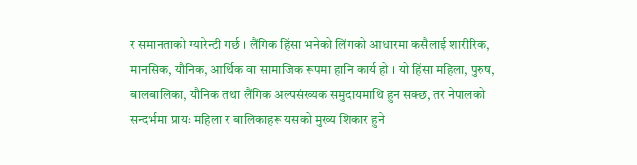र समानताको ग्यारेन्टी गर्छ । लैंगिक हिंसा भनेको लिंगको आधारमा कसैलाई शारीरिक, मानसिक, यौनिक, आर्थिक वा सामाजिक रूपमा हानि कार्य हो । यो हिंसा महिला, पुरुष, बालबालिका, यौनिक तथा लैंगिक अल्पसंख्यक समुदायमाथि हुन सक्छ, तर नेपालको सन्दर्भमा प्रायः महिला र बालिकाहरू यसको मुख्य शिकार हुने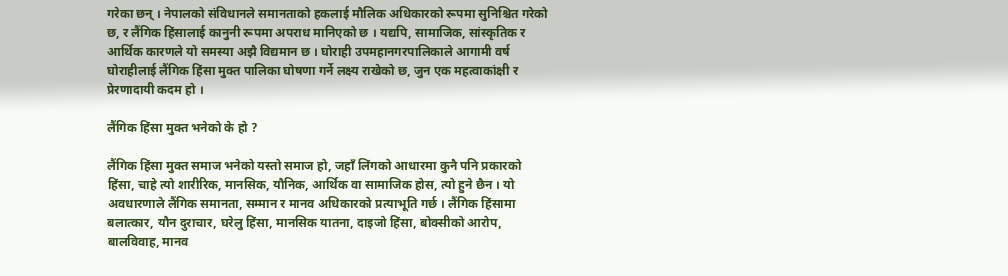गरेका छन् । नेपालको संविधानले समानताको हकलाई मौलिक अधिकारको रूपमा सुनिश्चित गरेको छ, र लैंगिक हिंसालाई कानुनी रूपमा अपराध मानिएको छ । यद्यपि, सामाजिक, सांस्कृतिक र आर्थिक कारणले यो समस्या अझै विद्यमान छ । घोराही उपमहानगरपालिकाले आगामी वर्ष घोराहीलाई लैंगिक हिंसा मुक्त पालिका घोषणा गर्ने लक्ष्य राखेको छ, जुन एक महत्वाकांक्षी र प्रेरणादायी कदम हो ।

लैंगिक हिंसा मुक्त भनेको के हो ?

लैंगिक हिंसा मुक्त समाज भनेको यस्तो समाज हो, जहाँ लिंगको आधारमा कुनै पनि प्रकारको हिंसा, चाहे त्यो शारीरिक, मानसिक, यौनिक, आर्थिक वा सामाजिक होस, त्यो हुने छैन । यो अवधारणाले लैंगिक समानता, सम्मान र मानव अधिकारको प्रत्याभूति गर्छ । लैंगिक हिंसामा बलात्कार, यौन दुराचार, घरेलु हिंसा, मानसिक यातना, दाइजो हिंसा, बोक्सीको आरोप, बालविवाह, मानव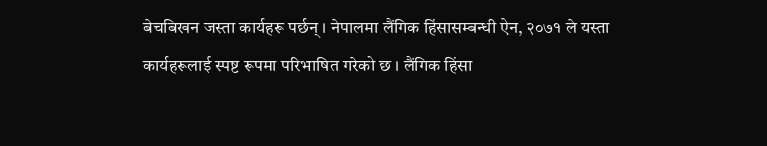बेचबिखन जस्ता कार्यहरू पर्छन् । नेपालमा लैंगिक हिंसासम्बन्धी ऐन, २०७१ ले यस्ता कार्यहरूलाई स्पष्ट रूपमा परिभाषित गरेको छ । लैंगिक हिंसा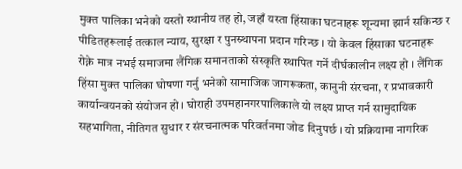मुक्त पालिका भनेको यस्तो स्थानीय तह हो, जहाँ यस्ता हिंसाका घटनाहरू शून्यमा झार्न सकिन्छ र पीडितहरूलाई तत्काल न्याय, सुरक्षा र पुनस्र्थापना प्रदान गरिन्छ । यो केवल हिंसाका घटनाहरू रोक्ने मात्र नभई समाजमा लैंगिक समानताको संस्कृति स्थापित गर्ने दीर्घकालीन लक्ष्य हो । लैंगिक हिंसा मुक्त पालिका घोषणा गर्नु भनेको सामाजिक जागरूकता, कानुनी संरचना, र प्रभावकारी कार्यान्वयनको संयोजन हो । घोराही उपमहानगरपालिकाले यो लक्ष्य प्राप्त गर्न सामुदायिक सहभागिता, नीतिगत सुधार र संरचनात्मक परिवर्तनमा जोड दिनुपर्छ । यो प्रक्रियामा नागरिक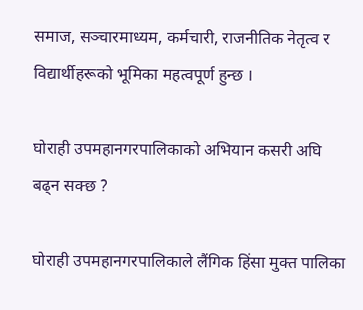समाज, सञ्चारमाध्यम, कर्मचारी, राजनीतिक नेतृत्व र विद्यार्थीहरूको भूमिका महत्वपूर्ण हुन्छ ।

घोराही उपमहानगरपालिकाको अभियान कसरी अघि बढ्न सक्छ ?

घोराही उपमहानगरपालिकाले लैंगिक हिंसा मुक्त पालिका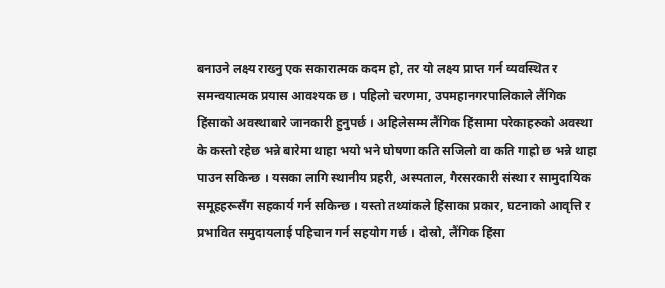बनाउने लक्ष्य राख्नु एक सकारात्मक कदम हो, तर यो लक्ष्य प्राप्त गर्न व्यवस्थित र समन्वयात्मक प्रयास आवश्यक छ । पहिलो चरणमा, उपमहानगरपालिकाले लैंगिक हिंसाको अवस्थाबारे जानकारी हुनुपर्छ । अहिलेसम्म लैंगिक हिंसामा परेकाहरुको अवस्था के कस्तो रहेछ भन्ने बारेमा थाहा भयो भने घोषणा कति सजिलो वा कति गाह्रो छ भन्ने थाहा पाउन सकिन्छ । यसका लागि स्थानीय प्रहरी, अस्पताल, गैरसरकारी संस्था र सामुदायिक समूहहरूसँग सहकार्य गर्न सकिन्छ । यस्तो तथ्यांकले हिंसाका प्रकार, घटनाको आवृत्ति र प्रभावित समुदायलाई पहिचान गर्न सहयोग गर्छ । दोस्रो, लैंगिक हिंसा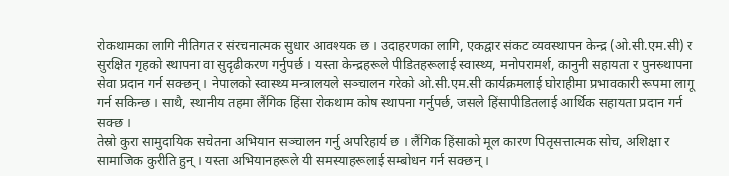रोकथामका लागि नीतिगत र संरचनात्मक सुधार आवश्यक छ । उदाहरणका लागि, एकद्वार संकट व्यवस्थापन केन्द्र (ओ.सी.एम.सी) र सुरक्षित गृहको स्थापना वा सुदृढीकरण गर्नुपर्छ । यस्ता केन्द्रहरूले पीडितहरूलाई स्वास्थ्य, मनोपरामर्श, कानुनी सहायता र पुनस्र्थापना सेवा प्रदान गर्न सक्छन् । नेपालको स्वास्थ्य मन्त्रालयले सञ्चालन गरेको ओ.सी.एम.सी कार्यक्रमलाई घोराहीमा प्रभावकारी रूपमा लागू गर्न सकिन्छ । साथै, स्थानीय तहमा लैंगिक हिंसा रोकथाम कोष स्थापना गर्नुपर्छ, जसले हिंसापीडितलाई आर्थिक सहायता प्रदान गर्न सक्छ ।
तेस्रो कुरा सामुदायिक सचेतना अभियान सञ्चालन गर्नु अपरिहार्य छ । लैंगिक हिंसाको मूल कारण पितृसत्तात्मक सोच, अशिक्षा र सामाजिक कुरीति हुन् । यस्ता अभियानहरूले यी समस्याहरूलाई सम्बोधन गर्न सक्छन् ।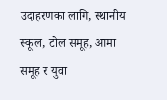उदाहरणका लागि, स्थानीय स्कूल, टोल समूह, आमा समूह र युवा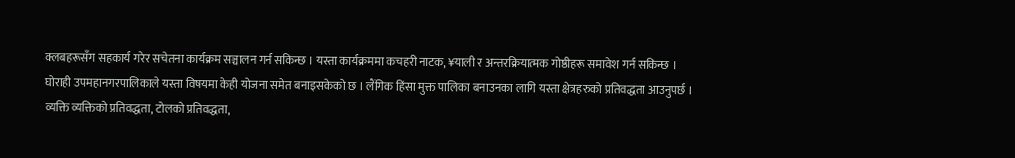क्लबहरूसँग सहकार्य गरेर सचेतना कार्यक्रम सञ्चालन गर्न सकिन्छ । यस्ता कार्यक्रममा कचहरी नाटक, ¥याली र अन्तरक्रियात्मक गोष्ठीहरू समावेश गर्न सकिन्छ । घोराही उपमहानगरपालिकाले यस्ता विषयमा केही योजना समेत बनाइसकेको छ । लैंगिक हिंसा मुक्त पालिका बनाउनका लागि यस्ता क्षेत्रहरुको प्रतिवद्धता आउनुपर्छ । व्यक्ति व्यक्तिको प्रतिवद्धता, टोलको प्रतिवद्धता,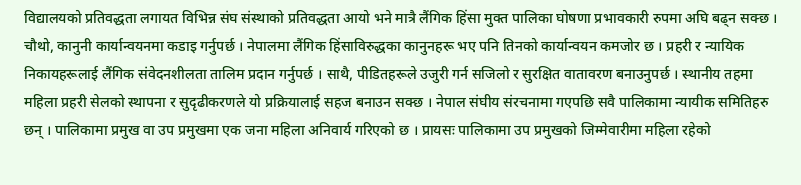विद्यालयको प्रतिवद्धता लगायत विभिन्न संघ संस्थाको प्रतिवद्धता आयो भने मात्रै लैंगिक हिंसा मुक्त पालिका घोषणा प्रभावकारी रुपमा अघि बढ्न सक्छ ।
चौथो, कानुनी कार्यान्वयनमा कडाइ गर्नुपर्छ । नेपालमा लैंगिक हिंसाविरुद्धका कानुनहरू भए पनि तिनको कार्यान्वयन कमजोर छ । प्रहरी र न्यायिक निकायहरूलाई लैंगिक संवेदनशीलता तालिम प्रदान गर्नुपर्छ । साथै, पीडितहरूले उजुरी गर्न सजिलो र सुरक्षित वातावरण बनाउनुपर्छ । स्थानीय तहमा महिला प्रहरी सेलको स्थापना र सुदृढीकरणले यो प्रक्रियालाई सहज बनाउन सक्छ । नेपाल संघीय संरचनामा गएपछि सवै पालिकामा न्यायीक समितिहरु छन् । पालिकामा प्रमुख वा उप प्रमुखमा एक जना महिला अनिवार्य गरिएको छ । प्रायसः पालिकामा उप प्रमुखको जिम्मेवारीमा महिला रहेको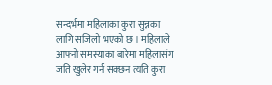सन्दर्भमा महिलाका कुरा सुन्नका लागि सजिलो भएको छ । महिलाले आफ्नो समस्याका बारेमा महिलासंग जति खुलेर गर्न सक्छन त्यति कुरा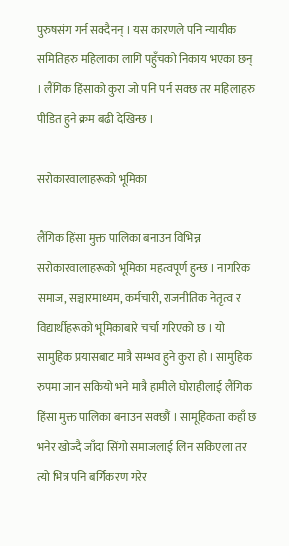पुरुषसंग गर्न सक्दैनन् । यस कारणले पनि न्यायीक समितिहरु महिलाका लागि पहुँचको निकाय भएका छन् । लैंगिक हिंसाको कुरा जो पनि पर्न सक्छ तर महिलाहरु पीडित हुने क्रम बढी देखिन्छ ।

सरोकारवालाहरूको भूमिका

लैंगिक हिंसा मुक्त पालिका बनाउन विभिन्न सरोकारवालाहरूको भूमिका महत्वपूर्ण हुन्छ । नागरिक समाज, सञ्चारमाध्यम, कर्मचारी, राजनीतिक नेतृत्व र विद्यार्थीहरूको भूमिकाबारे चर्चा गरिएको छ । यो सामुहिक प्रयासबाट मात्रै सम्भव हुने कुरा हो । सामुहिक रुपमा जान सकियो भने मात्रै हामीले घोराहीलाई लैंगिक हिंसा मुक्त पालिका बनाउन सक्छौं । सामूहिकता कहाँ छ भनेर खोज्दै जाँदा सिंगो समाजलाई लिन सकिएला तर त्यो भित्र पनि बर्गिकरण गरेर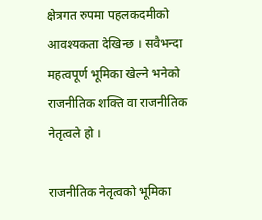क्षेत्रगत रुपमा पहलकदमीको आवश्यकता देखिन्छ । सवैभन्दा महत्वपूर्ण भूमिका खेल्ने भनेको राजनीतिक शक्ति वा राजनीतिक नेतृत्वले हो ।

राजनीतिक नेतृत्वको भूमिका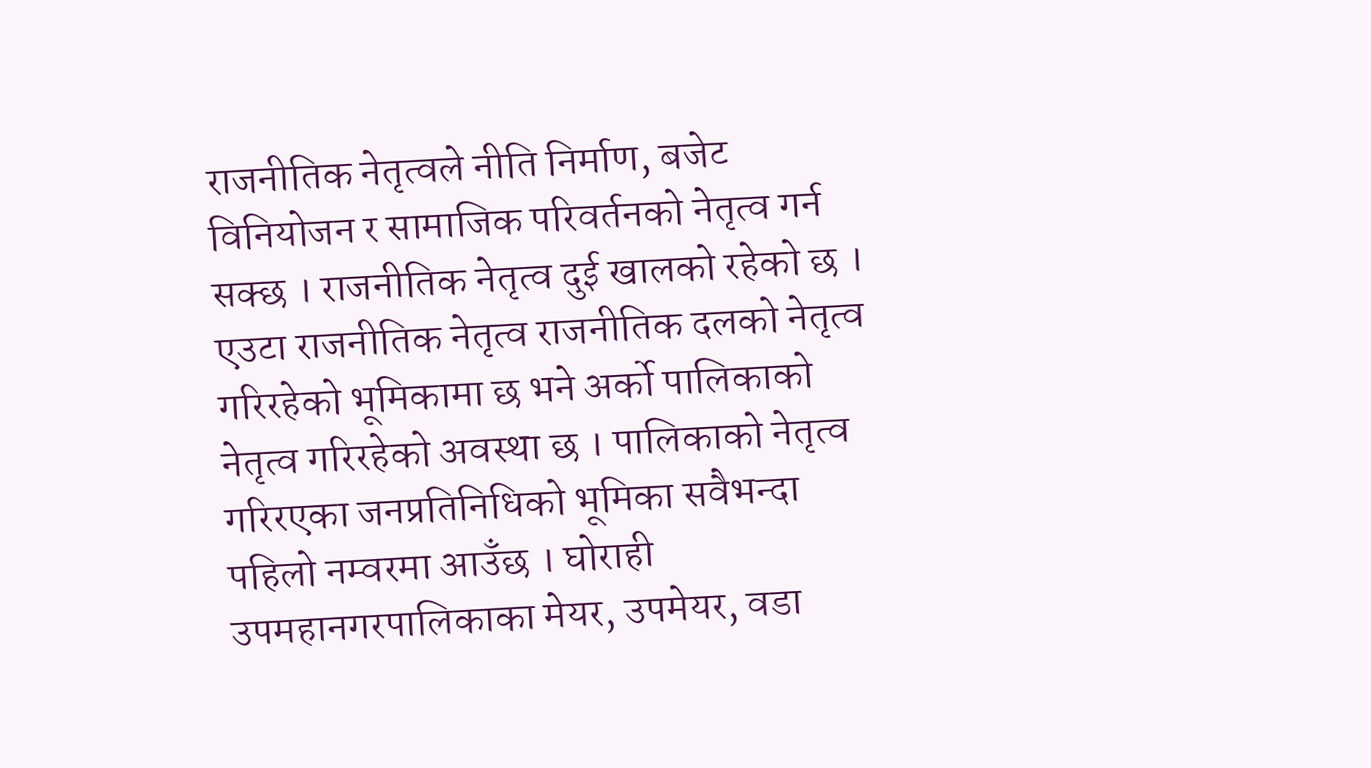राजनीतिक नेतृत्वले नीति निर्माण, बजेट विनियोजन र सामाजिक परिवर्तनको नेतृत्व गर्न सक्छ । राजनीतिक नेतृत्व दुई खालको रहेको छ । एउटा राजनीतिक नेतृत्व राजनीतिक दलको नेतृत्व गरिरहेको भूमिकामा छ भने अर्को पालिकाको नेतृत्व गरिरहेको अवस्था छ । पालिकाको नेतृत्व गरिरएका जनप्रतिनिधिको भूमिका सवैभन्दा पहिलो नम्वरमा आउँछ । घोराही उपमहानगरपालिकाका मेयर, उपमेयर, वडा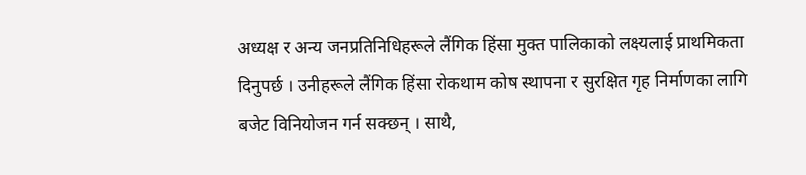अध्यक्ष र अन्य जनप्रतिनिधिहरूले लैंगिक हिंसा मुक्त पालिकाको लक्ष्यलाई प्राथमिकता दिनुपर्छ । उनीहरूले लैंगिक हिंसा रोकथाम कोष स्थापना र सुरक्षित गृह निर्माणका लागि बजेट विनियोजन गर्न सक्छन् । साथै,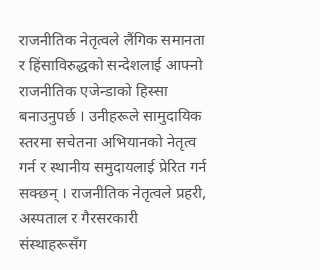राजनीतिक नेतृत्वले लैंगिक समानता र हिंसाविरुद्धको सन्देशलाई आफ्नो राजनीतिक एजेन्डाको हिस्सा बनाउनुपर्छ । उनीहरूले सामुदायिक स्तरमा सचेतना अभियानको नेतृत्व गर्न र स्थानीय समुदायलाई प्रेरित गर्न सक्छन् । राजनीतिक नेतृत्वले प्रहरी, अस्पताल र गैरसरकारी संस्थाहरूसँग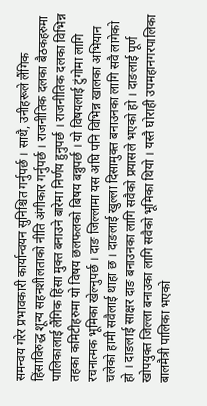समन्वय गरेर प्रभावकारी कार्यान्वयन सुनिश्चित गर्नुपर्छ । साथै, उनीहरूले लैंगिक हिंसाविरुद्ध शून्य सहनशीलताको नीति अंगीकार गर्नुपर्छ । राजनीतिक दलका बैठकहरुमा पालिकालाई लैंगिक हिंसा मुक्त बनाउने बारेमा निर्णय हुनुपर्छ । राजनीतिक दलका विभिन्न तहका कमिटीहरुमा यो विषय छलफलको बिषय बन्नुपर्छ । यो विषयलाई टुंगोमा लागि रचनात्मक भूमिका खेल्नुपर्छ । दाङ जिल्लामा यस अघि पनि विभिन्न खालका अभियान चलेको हामी सवैलाई थाहा छ । दाङलाई खुल्ला दिसामुक्त बनाउनका लागि सवै लागेको हो । दाङलाई साक्षर दाङ बनाउनका लागि सवैको प्रयासले भएको हो । दाङलाई पूर्ण खोपयुक्त जिल्ला बनाउका लागि सवैको भूमिका थियो । यस्तै घोराही उपमहानगरपालिका बालमैत्री पालिका भएको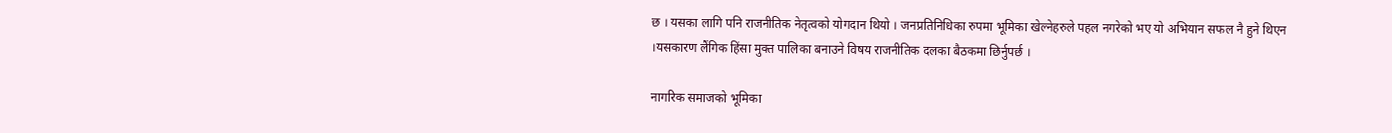छ । यसका लागि पनि राजनीतिक नेतृत्वको योगदान थियो । जनप्रतिनिधिका रुपमा भूमिका खेल्नेहरुले पहल नगरेको भए यो अभियान सफल नै हुने थिएन ।यसकारण लैंगिक हिंसा मुक्त पालिका बनाउने विषय राजनीतिक दलका बैठकमा छिर्नुपर्छ ।

नागरिक समाजको भूमिका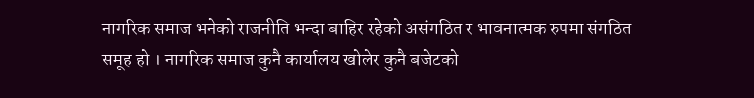नागरिक समाज भनेको राजनीति भन्दा बाहिर रहेको असंगठित र भावनात्मक रुपमा संगठित समूह हो । नागरिक समाज कुनै कार्यालय खोलेर कुनै बजेटको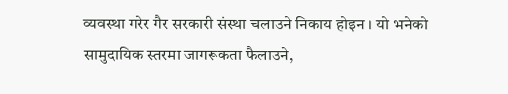व्यवस्था गरेर गैर सरकारी संस्था चलाउने निकाय होइन । यो भनेको सामुदायिक स्तरमा जागरूकता फैलाउने,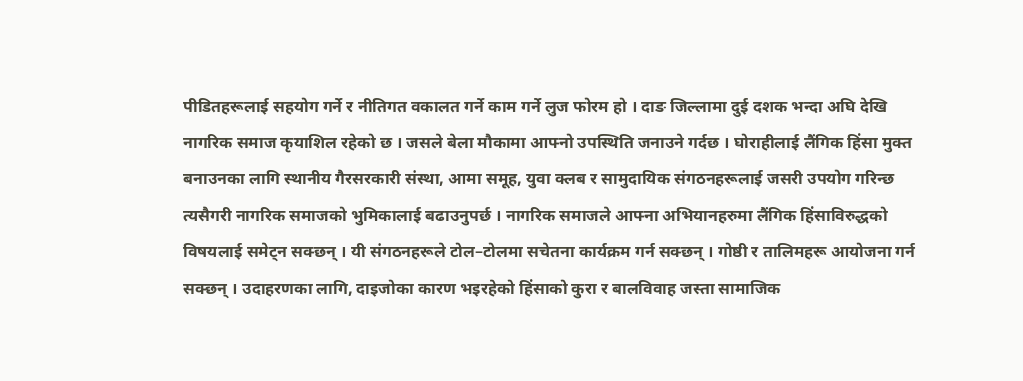पीडितहरूलाई सहयोग गर्ने र नीतिगत वकालत गर्ने काम गर्ने लुज फोरम हो । दाङ जिल्लामा दुई दशक भन्दा अघि देखि नागरिक समाज कृयाशिल रहेको छ । जसले बेला मौकामा आफ्नो उपस्थिति जनाउने गर्दछ । घोराहीलाई लैंगिक हिंसा मुक्त बनाउनका लागि स्थानीय गैरसरकारी संस्था, आमा समूह, युवा क्लब र सामुदायिक संगठनहरूलाई जसरी उपयोग गरिन्छ त्यसैगरी नागरिक समाजको भुमिकालाई बढाउनुपर्छ । नागरिक समाजले आफ्ना अभियानहरुमा लैंगिक हिंसाविरुद्धको विषयलाई समेट्न सक्छन् । यी संगठनहरूले टोल–टोलमा सचेतना कार्यक्रम गर्न सक्छन् । गोष्ठी र तालिमहरू आयोजना गर्न सक्छन् । उदाहरणका लागि, दाइजोका कारण भइरहेको हिंसाको कुरा र बालविवाह जस्ता सामाजिक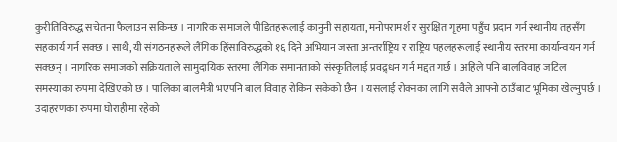कुरीतिविरुद्ध सचेतना फैलाउन सकिन्छ । नागरिक समाजले पीडितहरूलाई कानुनी सहायता, मनोपरामर्श र सुरक्षित गृहमा पहुँच प्रदान गर्न स्थानीय तहसँग सहकार्य गर्न सक्छ । साथै, यी संगठनहरूले लैंगिक हिंसाविरुद्धको १६ दिने अभियान जस्ता अन्तर्राष्ट्रिय र राष्ट्रिय पहलहरूलाई स्थानीय स्तरमा कार्यान्वयन गर्न सक्छन् । नागरिक समाजको सक्रियताले सामुदायिक स्तरमा लैंगिक समानताको संस्कृतिलाई प्रवद्र्धन गर्न मद्दत गर्छ । अहिले पनि बालविवाह जटिल समस्याका रुपमा देखिएको छ । पालिका बालमैत्री भएपनि बाल विवाह रोकिन सकेको छैन । यसलाई रोक्नका लागि सवैले आफ्नो ठाउँबाट भूमिका खेल्नुपर्छ । उदाहरणका रुपमा घोराहीमा रहेको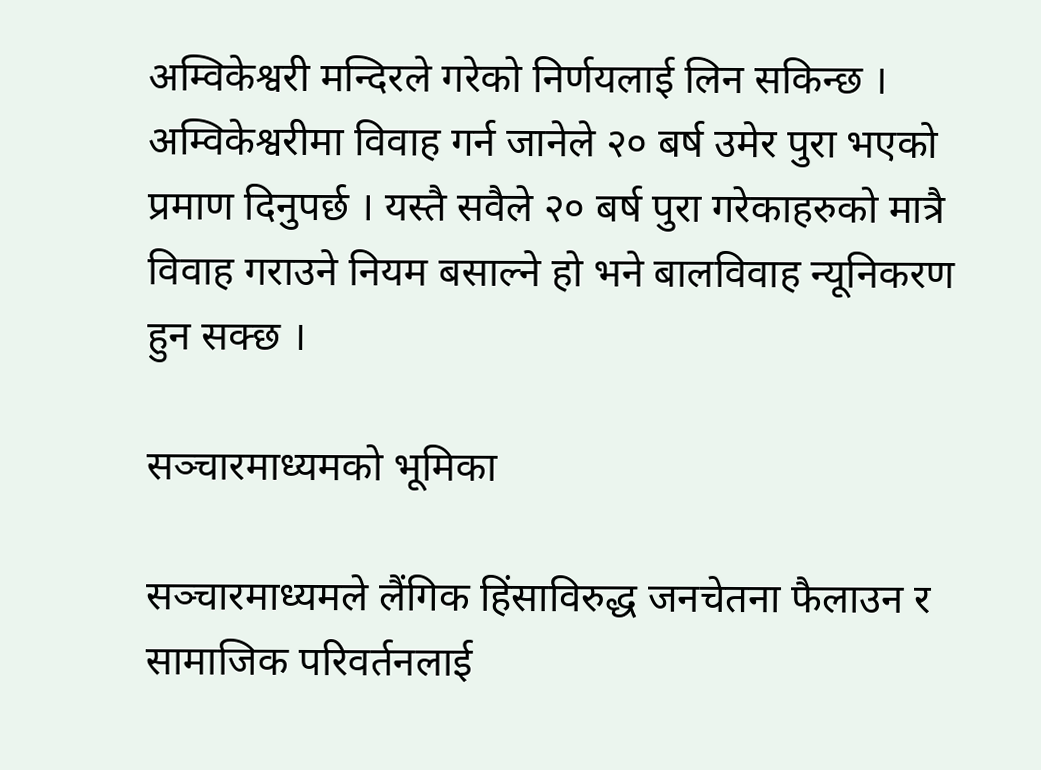अम्विकेश्वरी मन्दिरले गरेको निर्णयलाई लिन सकिन्छ । अम्विकेश्वरीमा विवाह गर्न जानेले २० बर्ष उमेर पुरा भएको प्रमाण दिनुपर्छ । यस्तै सवैले २० बर्ष पुरा गरेकाहरुको मात्रै विवाह गराउने नियम बसाल्ने हो भने बालविवाह न्यूनिकरण हुन सक्छ ।

सञ्चारमाध्यमको भूमिका

सञ्चारमाध्यमले लैंगिक हिंसाविरुद्ध जनचेतना फैलाउन र सामाजिक परिवर्तनलाई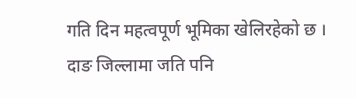गति दिन महत्वपूर्ण भूमिका खेलिरहेको छ । दाङ जिल्लामा जति पनि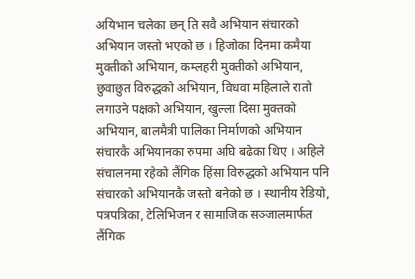अयिभान चलेका छन् ति सवै अभियान संचारको अभियान जस्तो भएको छ । हिजोका दिनमा कमैया मुक्तीको अभियान, कम्लहरी मुक्तीको अभियान, छुवाछुत विरुद्धको अभियान, विधवा महिलाले रातो लगाउने पक्षको अभियान, खुल्ला दिसा मुक्तको अभियान, बालमैत्री पालिका निर्माणको अभियान संचारकै अभियानका रुपमा अघि बढेका थिए । अहिले संचालनमा रहेको लैंगिक हिंसा विरुद्धको अभियान पनि संचारको अभियानकै जस्तो बनेको छ । स्थानीय रेडियो, पत्रपत्रिका, टेलिभिजन र सामाजिक सञ्जालमार्फत लैंगिक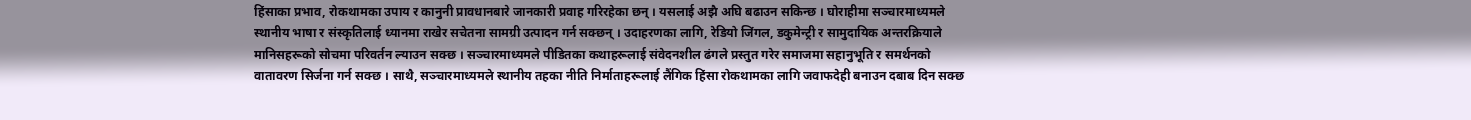हिंसाका प्रभाव, रोकथामका उपाय र कानुनी प्रावधानबारे जानकारी प्रवाह गरिरहेका छन् । यसलाई अझै अघि बढाउन सकिन्छ । घोराहीमा सञ्चारमाध्यमले स्थानीय भाषा र संस्कृतिलाई ध्यानमा राखेर सचेतना सामग्री उत्पादन गर्न सक्छन् । उदाहरणका लागि, रेडियो जिंगल, डकुमेन्ट्री र सामुदायिक अन्तरक्रियाले मानिसहरूको सोचमा परिवर्तन ल्याउन सक्छ । सञ्चारमाध्यमले पीडितका कथाहरूलाई संवेदनशील ढंगले प्रस्तुत गरेर समाजमा सहानुभूति र समर्थनको वातावरण सिर्जना गर्न सक्छ । साथै, सञ्चारमाध्यमले स्थानीय तहका नीति निर्माताहरूलाई लैंगिक हिंसा रोकथामका लागि जवाफदेही बनाउन दबाब दिन सक्छ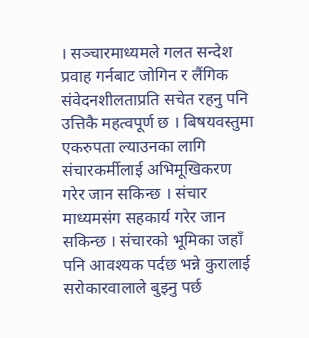। सञ्चारमाध्यमले गलत सन्देश प्रवाह गर्नबाट जोगिन र लैंगिक संवेदनशीलताप्रति सचेत रहनु पनि उत्तिकै महत्वपूर्ण छ । बिषयवस्तुमा एकरुपता ल्याउनका लागि संचारकर्मीलाई अभिमूखिकरण गरेर जान सकिन्छ । संचार माध्यमसंग सहकार्य गरेर जान सकिन्छ । संचारको भूमिका जहाँ पनि आवश्यक पर्दछ भन्ने कुरालाई सरोकारवालाले बुझ्नु पर्छ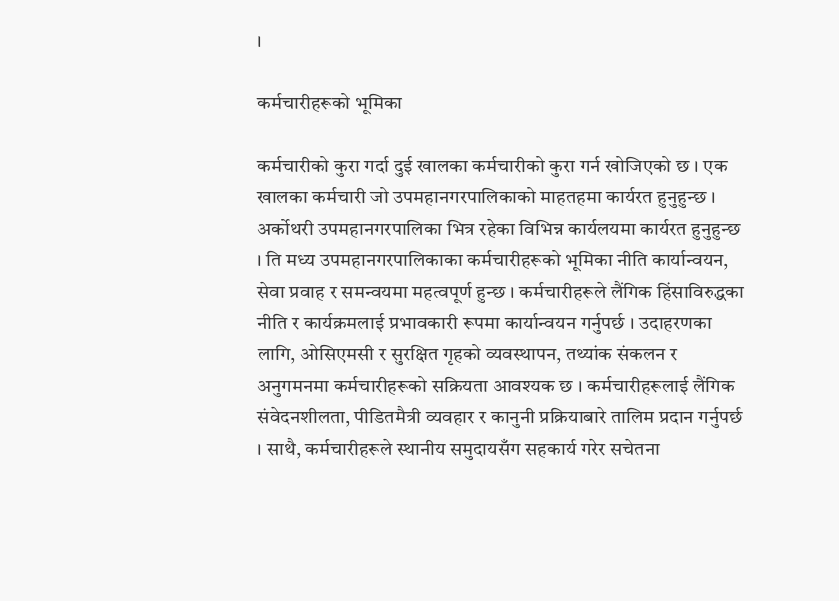।

कर्मचारीहरूको भूमिका

कर्मचारीको कुरा गर्दा दुई खालका कर्मचारीको कुरा गर्न खोजिएको छ । एक खालका कर्मचारी जो उपमहानगरपालिकाको माहतहमा कार्यरत हुनुहुन्छ । अर्कोथरी उपमहानगरपालिका भित्र रहेका विभिन्न कार्यलयमा कार्यरत हुनुहुन्छ । ति मध्य उपमहानगरपालिकाका कर्मचारीहरूको भूमिका नीति कार्यान्वयन, सेवा प्रवाह र समन्वयमा महत्वपूर्ण हुन्छ । कर्मचारीहरूले लैंगिक हिंसाविरुद्धका नीति र कार्यक्रमलाई प्रभावकारी रूपमा कार्यान्वयन गर्नुपर्छ । उदाहरणका लागि, ओसिएमसी र सुरक्षित गृहको व्यवस्थापन, तथ्यांक संकलन र अनुगमनमा कर्मचारीहरूको सक्रियता आवश्यक छ । कर्मचारीहरूलाई लैंगिक संवेदनशीलता, पीडितमैत्री व्यवहार र कानुनी प्रक्रियाबारे तालिम प्रदान गर्नुपर्छ । साथै, कर्मचारीहरूले स्थानीय समुदायसँग सहकार्य गरेर सचेतना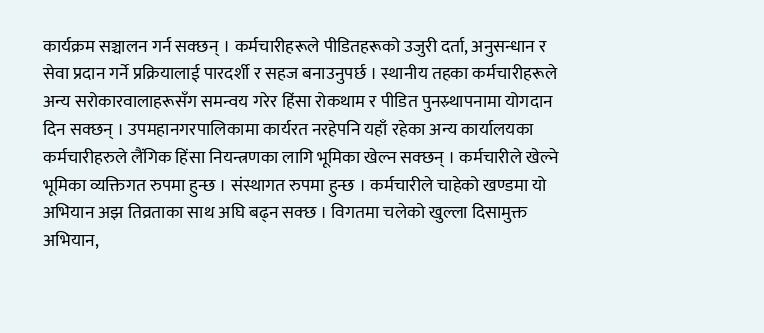कार्यक्रम सञ्चालन गर्न सक्छन् । कर्मचारीहरूले पीडितहरूको उजुरी दर्ता, अनुसन्धान र सेवा प्रदान गर्ने प्रक्रियालाई पारदर्शी र सहज बनाउनुपर्छ । स्थानीय तहका कर्मचारीहरूले अन्य सरोकारवालाहरूसँग समन्वय गरेर हिंसा रोकथाम र पीडित पुनस्र्थापनामा योगदान दिन सक्छन् । उपमहानगरपालिकामा कार्यरत नरहेपनि यहाँ रहेका अन्य कार्यालयका कर्मचारीहरुले लैंगिक हिंसा नियन्त्रणका लागि भूमिका खेल्न सक्छन् । कर्मचारीले खेल्ने भूमिका व्यक्तिगत रुपमा हुन्छ । संस्थागत रुपमा हुन्छ । कर्मचारीले चाहेको खण्डमा यो अभियान अझ तिव्रताका साथ अघि बढ्न सक्छ । विगतमा चलेको खुल्ला दिसामुक्त अभियान,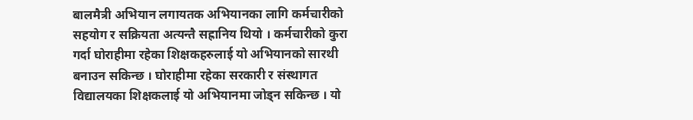बालमैत्री अभियान लगायतक अभियानका लागि कर्मचारीको सहयोग र सक्रियता अत्यन्तै सह्रानिय थियो । कर्मचारीको कुरा गर्दा घोराहीमा रहेका शिक्षकहरुलाई यो अभियानको सारथी बनाउन सकिन्छ । घोराहीमा रहेका सरकारी र संस्थागत विद्यालयका शिक्षकलाई यो अभियानमा जोड्न सकिन्छ । यो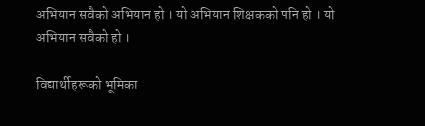अभियान सवैको अभियान हो । यो अभियान शिक्षकको पनि हो । यो अभियान सवैको हो ।

विद्यार्थीहरूको भूमिका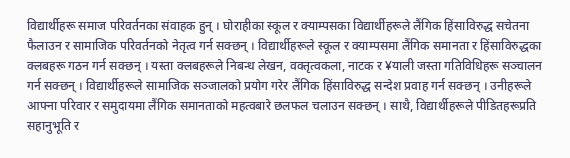विद्यार्थीहरू समाज परिवर्तनका संवाहक हुन् । घोराहीका स्कूल र क्याम्पसका विद्यार्थीहरूले लैंगिक हिंसाविरुद्ध सचेतना फैलाउन र सामाजिक परिवर्तनको नेतृत्व गर्न सक्छन् । विद्यार्थीहरूले स्कूल र क्याम्पसमा लैंगिक समानता र हिंसाविरुद्धका क्लबहरू गठन गर्न सक्छन् । यस्ता क्लबहरूले निबन्ध लेखन, वक्तृत्वकला, नाटक र ¥याली जस्ता गतिविधिहरू सञ्चालन गर्न सक्छन् । विद्यार्थीहरूले सामाजिक सञ्जालको प्रयोग गरेर लैंगिक हिंसाविरुद्ध सन्देश प्रवाह गर्न सक्छन् । उनीहरूले आफ्ना परिवार र समुदायमा लैंगिक समानताको महत्वबारे छलफल चलाउन सक्छन् । साथै, विद्यार्थीहरूले पीडितहरूप्रति सहानुभूति र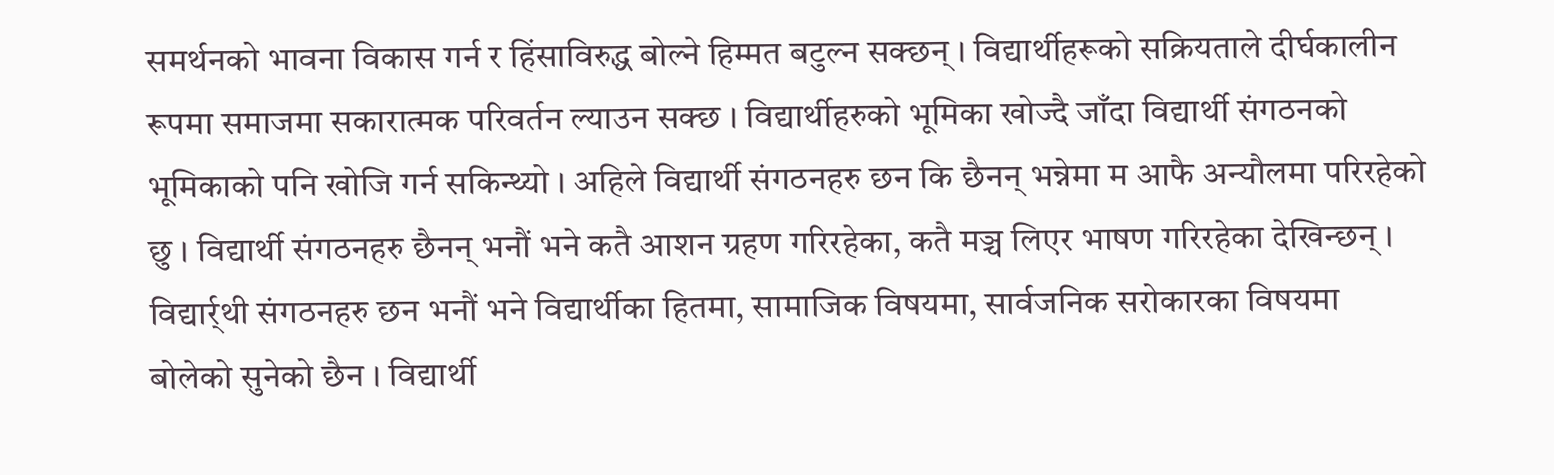समर्थनको भावना विकास गर्न र हिंसाविरुद्ध बोल्ने हिम्मत बटुल्न सक्छन् । विद्यार्थीहरूको सक्रियताले दीर्घकालीन रूपमा समाजमा सकारात्मक परिवर्तन ल्याउन सक्छ । विद्यार्थीहरुको भूमिका खोज्दै जाँदा विद्यार्थी संगठनको भूमिकाको पनि खोजि गर्न सकिन्थ्यो । अहिले विद्यार्थी संगठनहरु छन कि छैनन् भन्नेमा म आफै अन्यौलमा परिरहेको छु । विद्यार्थी संगठनहरु छैनन् भनौं भने कतै आशन ग्रहण गरिरहेका, कतै मञ्च लिएर भाषण गरिरहेका देखिन्छन् । विद्यार्र्थी संगठनहरु छन भनौं भने विद्यार्थीका हितमा, सामाजिक विषयमा, सार्वजनिक सरोकारका विषयमा बोलेको सुनेको छैन । विद्यार्थी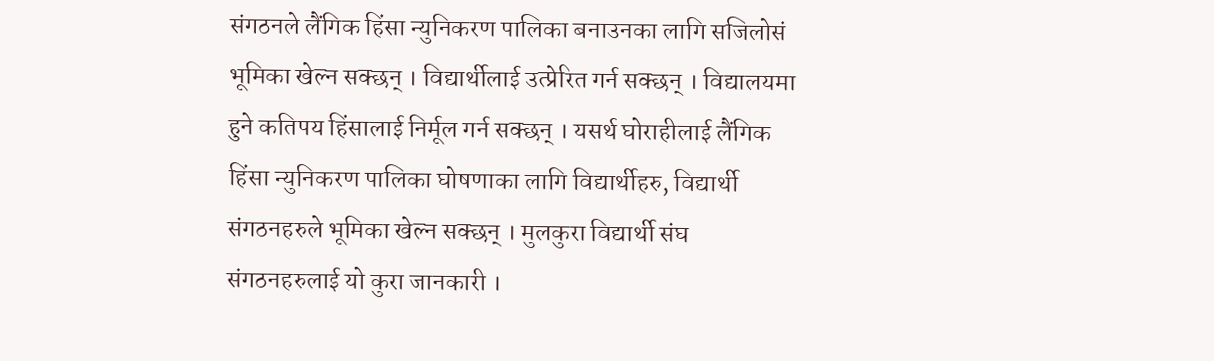संगठनले लैंगिक हिंसा न्युनिकरण पालिका बनाउनका लागि सजिलोसं भूमिका खेल्न सक्छन् । विद्यार्थीलाई उत्प्रेरित गर्न सक्छन् । विद्यालयमा हुने कतिपय हिंसालाई निर्मूल गर्न सक्छन् । यसर्थ घोराहीलाई लैंगिक हिंसा न्युनिकरण पालिका घोषणाका लागि विद्यार्थीहरु, विद्यार्थी संगठनहरुले भूमिका खेल्न सक्छन् । मुलकुरा विद्यार्थी संघ संगठनहरुलाई यो कुरा जानकारी ।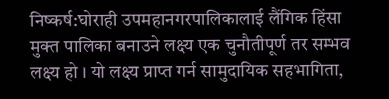निष्कर्ष:घोराही उपमहानगरपालिकालाई लैंगिक हिंसा मुक्त पालिका बनाउने लक्ष्य एक चुनौतीपूर्ण तर सम्भव लक्ष्य हो । यो लक्ष्य प्राप्त गर्न सामुदायिक सहभागिता,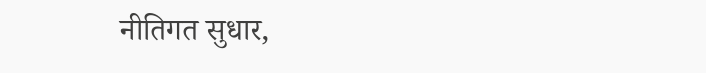नीतिगत सुधार,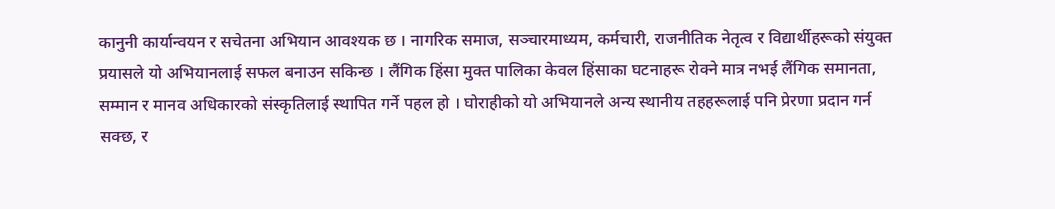कानुनी कार्यान्वयन र सचेतना अभियान आवश्यक छ । नागरिक समाज, सञ्चारमाध्यम, कर्मचारी, राजनीतिक नेतृत्व र विद्यार्थीहरूको संयुक्त प्रयासले यो अभियानलाई सफल बनाउन सकिन्छ । लैंगिक हिंसा मुक्त पालिका केवल हिंसाका घटनाहरू रोक्ने मात्र नभई लैंगिक समानता, सम्मान र मानव अधिकारको संस्कृतिलाई स्थापित गर्ने पहल हो । घोराहीको यो अभियानले अन्य स्थानीय तहहरूलाई पनि प्रेरणा प्रदान गर्न सक्छ, र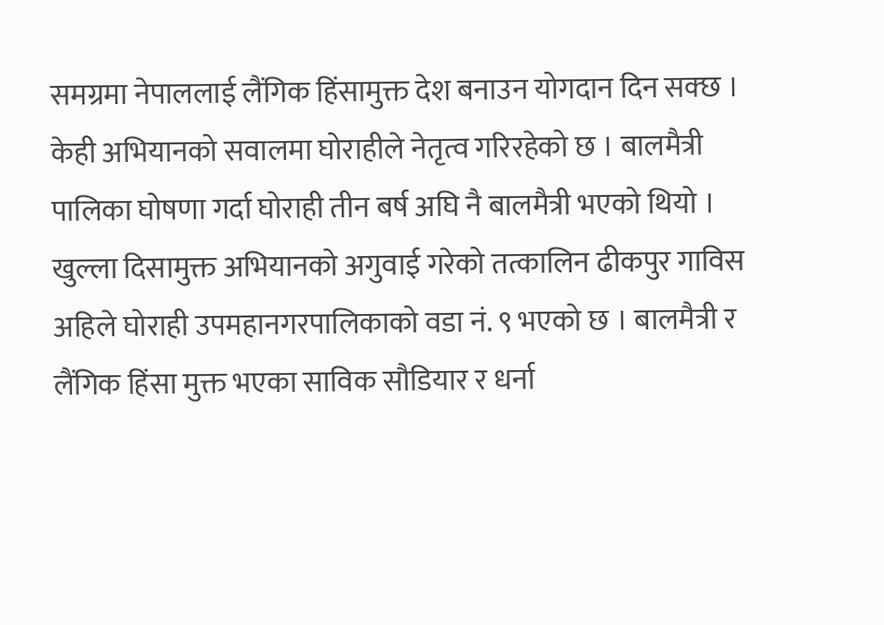समग्रमा नेपाललाई लैंगिक हिंसामुक्त देश बनाउन योगदान दिन सक्छ । केही अभियानको सवालमा घोराहीले नेतृत्व गरिरहेको छ । बालमैत्री पालिका घोषणा गर्दा घोराही तीन बर्ष अघि नै बालमैत्री भएको थियो । खुल्ला दिसामुक्त अभियानको अगुवाई गरेको तत्कालिन ढीकपुर गाविस अहिले घोराही उपमहानगरपालिकाको वडा नं. ९ भएको छ । बालमैत्री र लैंगिक हिंसा मुक्त भएका साविक सौडियार र धर्ना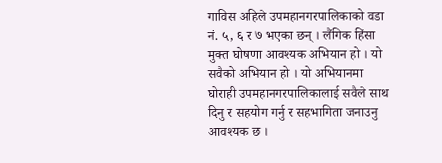गाविस अहिले उपमहानगरपालिकाको वडा नं. ५, ६ र ७ भएका छन् । लैंगिक हिंसा मुक्त घोषणा आवश्यक अभियान हो । यो सवैको अभियान हो । यो अभियानमा घोराही उपमहानगरपालिकालाई सवैले साथ दिनु र सहयोग गर्नु र सहभागिता जनाउनु आवश्यक छ ।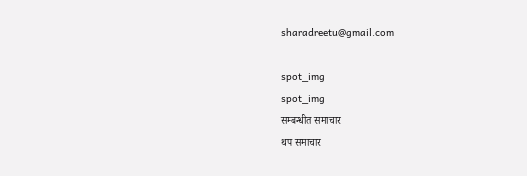sharadreetu@gmail.com

spot_img
spot_img
सम्बन्धीत समाचार
थप समाचार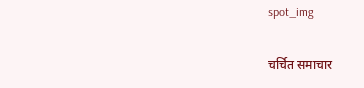spot_img

चर्चित समाचार